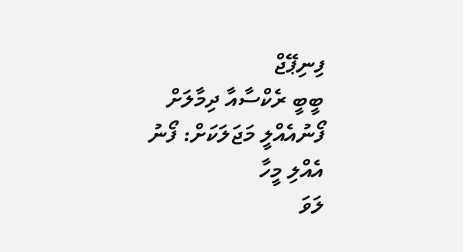ފިނިޕޭޖް
ބީބީ ރެކްސާއާ ދިމާލަށް ފޯނުއެއްލީ މަޖަލަކަށް: ފޯނު އެއްލި މީހާ
ލަވަ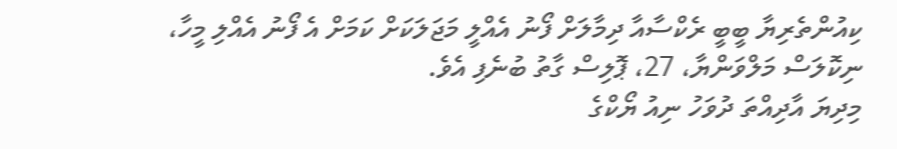ކިއުންތެރިޔާ ބީބީ ރެކްސާއާ ދިމާލަށް ފޯނު އެއްލީ މަޖަލަކަށް ކަމަށް އެ ފޯނު އެއްލި މީހާ، ނިކޮލަސް މަލްވަންޔާ، 27، ޕޮލިސް ގާތު ބުނެފި އެވެ.
މިދިޔަ އާދިއްތަ ދުވަހު ނިއު ޔޯކްގެ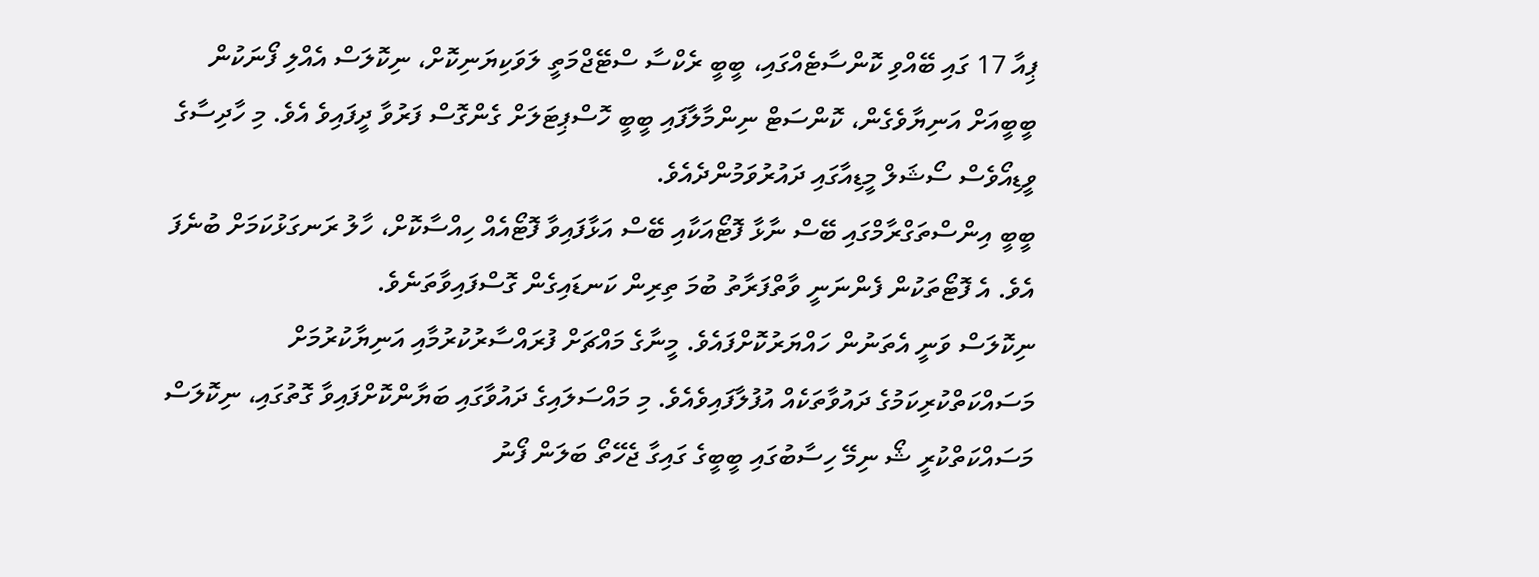ޕިއާ 17 ގައި ބޭއްވި ކޮންސާޓެއްގައި، ބީބީ ރެކްސާ ސްޓޭޖްމަތީ ލަވަކިޔަނިކޮށް، ނިކޮލަސް އެއްލި ފޯނަކުން ބީބީއަށް އަނިޔާވެގެން، ކޮންސަޓް ނިންމާލާފައި ބީބީ ހޮސްޕިޓަލަށް ގެންގޮސް ފަރުވާ ދީފައިވެ އެވެ. މި ހާދިސާގެ ވީޑިއޯވެސް ސޯޝަލް މީޑިއާގައި ދައުރުވަމުންދެއެވެ.
ބީބީ އިންސްތަގްރާމްގައި ބޭސް ނާޅާ ފޮޓޯއަކާއި ބޭސް އަޅާފައިވާ ފޮޓޯއެއް ހިއްސާކޮށް، ހާލު ރަނގަޅުކަމަށް ބުނެފަ އެވެ. އެ ފޮޓޯތަކުން ފެންނަނީ ވާތްފަރާތު ބުމަ ތިރިން ކަނޑައިގެން ގޮސްފައިވާތަނެވެ.
ނިކޮލަސް ވަނީ އެތަނުން ހައްޔަރުކޮށްފައެވެ. މީނާގެ މައްޗަށް ފުރައްސާރުކުރުމާއި އަނިޔާކުރުމަށް މަސައްކަތްކުރިކަމުގެ ދައުވާތަކެއް އުފުލާފައިވެއެވެ. މި މައްސަލައިގެ ދައުވާގައި ބަޔާންކޮށްފައިވާ ގޮތުގައި، ނިކޮލަސް މަސައްކަތްކުރީ ޝޯ ނިމޭ ހިސާބުގައި ބީބީގެ ގައިގާ ޖެހޭތޯ ބަލަން ފޯނު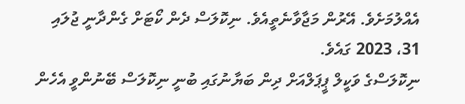އެއްލުމަށެވެ. އޭރުން މަޖާވާނެތީއެވެ. ނިކޮލަސް ދެން ކޯޓަށް ގެންދާނީ ޖުލައި 31، 2023 ގައެވެ.
ނިކޮލަސްގެ ވަކީލް ޕީޕަލްއަށް ދިން ބަޔާނުގައި ބުނީ ނިކޮލަސް ބޭނުންވީ އެހެން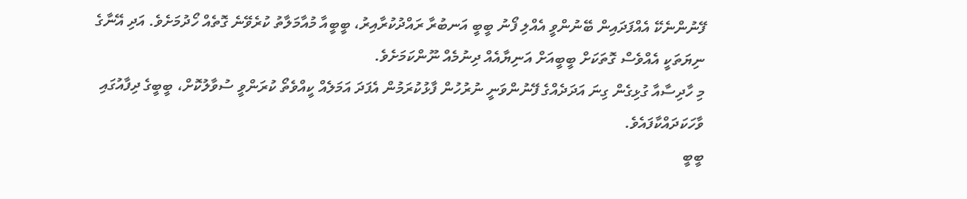ފޭނުންނެކޭ އެއްފަދައިން ބޭނުންވީ އެއްލި ފޯނު ބީބީ އަނބުރާ ރައްދުކުރާއިރު، ބީބީއާ މުއާމަލާތު ކުރެވޭނެ ގޮތެއް ހޯދުމަށެވެ. އަދި އޭނާގެ ނިޔަތަކީ އެއްވެސް ގޮތަކަށް ބީބީއަށް އަނިޔާއެއް ދިނުމެއް ނޫންކަމަށެވެ.
މި ހާދިސާއާ ގުޅިގެން ގިނަ އަދަދެއްގެ ފޭނުންވަނީ ނުރުހުން ފާޅުކުރަމުން އެފަދަ އަމަލެއް ކީއްވެތޯ ކުރަންވީ ސުވާލުކޮށް، ބީބީގެ ދިފާއުގައި ވާހަކަދައްކާފައެވެ.
ބީބީ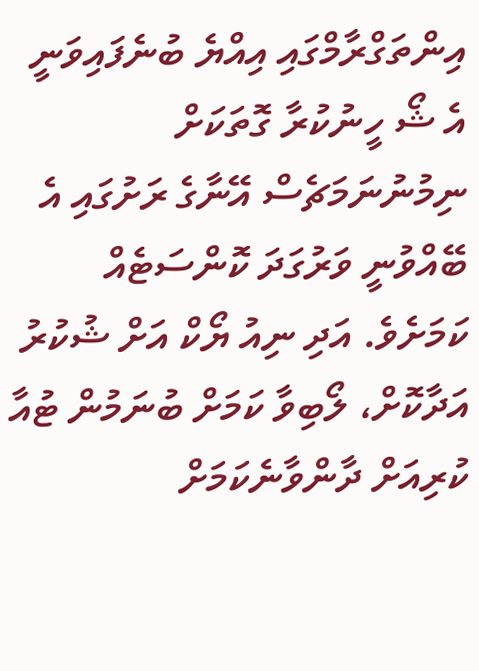އިންތަގްރާމްގައި އިއްޔެ ބުނެފައިވަނީ އެ ޝޯ ހީނުކުރާ ގޮތަކަށް ނިމުނުނަމަޗެސް އޭނާގެ ރަށުގައި އެ ބޭއްވުނީ ވަރުގަދަ ކޮންސަޓެއް ކަމަށެވެ. އަދި ނިއު ޔޯކް އަށް ޝުކުރު އަދާކޮށް، ލޯބިވާ ކަމަށް ބުނަމުން ޓުއާ ކުރިއަށް ދާންވާނެކަމަށް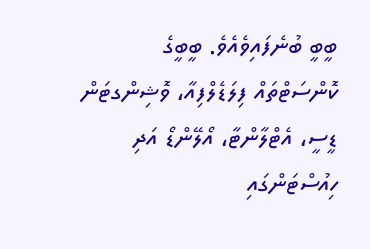ބީބީ ބުނެފައިވެއެވެ. ބީބީގެ ކޮންސަޓްތައް ފިލަޑެލްފިއާ، ވޮޝިންގޓަން ޑީސީ، އެޓްލާންޓާ، އޯލޭންޑޯ އަދި ހިއުސްޓަންގައި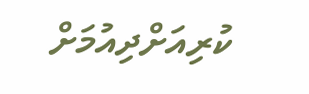ކުރިއަށްދިއުމަށް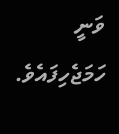ވަނީ ހަމަޖެހިފައެވެ.